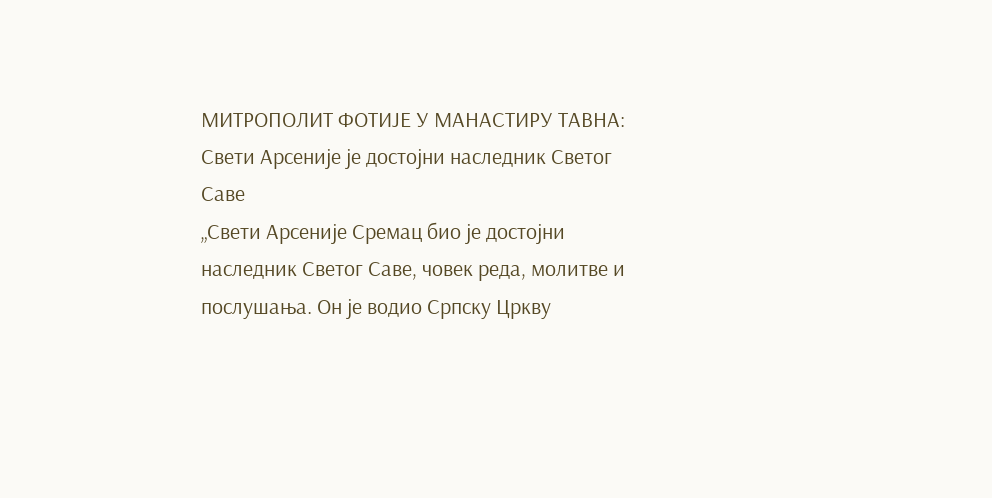МИТРОПОЛИТ ФОТИЈЕ У МАНАСТИРУ ТАВНА: Свети Арсеније је достојни наследник Светог Саве
„Свети Арсеније Сремац био је достојни наследник Светог Саве, човек реда, молитве и послушања. Он је водио Српску Цркву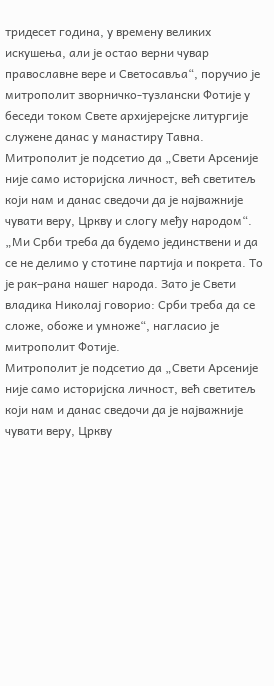тридесет година, у времену великих искушења, али је остао верни чувар православне вере и Светосавља“, поручио је митрополит зворничко-тузлански Фотије у беседи током Свете архијерејске литургије служене данас у манастиру Тавна.
Митрополит је подсетио да „Свети Арсеније није само историјска личност, већ светитељ који нам и данас сведочи да је најважније чувати веру, Цркву и слогу међу народом“.
„Ми Срби треба да будемо јединствени и да се не делимо у стотине партија и покрета. То је рак–рана нашег народа. Зато је Свети владика Николај говорио: Срби треба да се сложе, обоже и умноже“, нагласио је митрополит Фотије.
Митрополит је подсетио да „Свети Арсеније није само историјска личност, већ светитељ који нам и данас сведочи да је најважније чувати веру, Цркву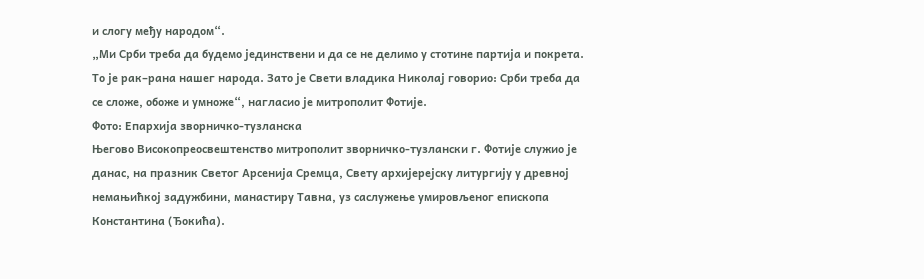и слогу међу народом“.
„Ми Срби треба да будемо јединствени и да се не делимо у стотине партија и покрета. То је рак–рана нашег народа. Зато је Свети владика Николај говорио: Срби треба да се сложе, обоже и умноже“, нагласио је митрополит Фотије.
Фото: Епархија зворничко-тузланска
Његово Високопреосвештенство митрополит зворничко-тузлански г. Фотије служио је данас, на празник Светог Арсенија Сремца, Свету архијерејску литургију у древној немањићкој задужбини, манастиру Тавна, уз саслужење умировљеног епископа Константина (Ђокића).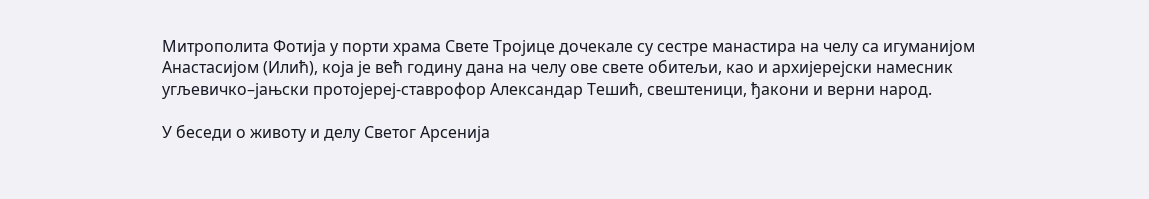Митрополита Фотија у порти храма Свете Тројице дочекале су сестре манастира на челу са игуманијом Анастасијом (Илић), која је већ годину дана на челу ове свете обитељи, као и архијерејски намесник угљевичко–јањски протојереј-ставрофор Александар Тешић, свештеници, ђакони и верни народ.

У беседи о животу и делу Светог Арсенија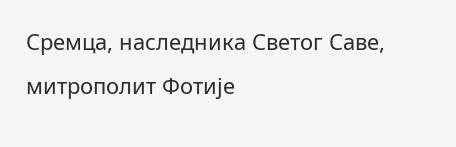Сремца, наследника Светог Саве, митрополит Фотије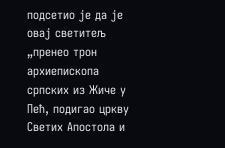подсетио је да је овај светитељ „пренео трон архиепископа српских из Жиче у Пећ, подигао цркву Светих Апостола и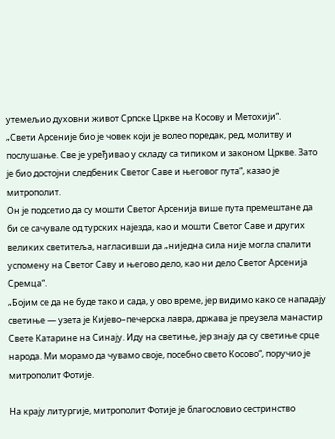утемељио духовни живот Српске Цркве на Косову и Метохији“.
„Свети Арсеније био је човек који је волео поредак, ред, молитву и послушање. Све је уређивао у складу са типиком и законом Цркве. Зато је био достојни следбеник Светог Саве и његовог пута“, казао је митрополит.
Он је подсетио да су мошти Светог Арсенија више пута премештане да би се сачувале од турских најезда, као и мошти Светог Саве и других великих светитеља, нагласивши да „ниједна сила није могла спалити успомену на Светог Саву и његово дело, као ни дело Светог Арсенија Сремца“.
„Бојим се да не буде тако и сада, у ово време, јер видимо како се нападају светиње — узета је Кијево–печерска лавра, држава је преузела манастир Свете Катарине на Синају. Иду на светиње, јер знају да су светиње срце народа. Ми морамо да чувамо своје, посебно свето Косово“, поручио је митрополит Фотије.

На крају литургије, митрополит Фотије је благословио сестринство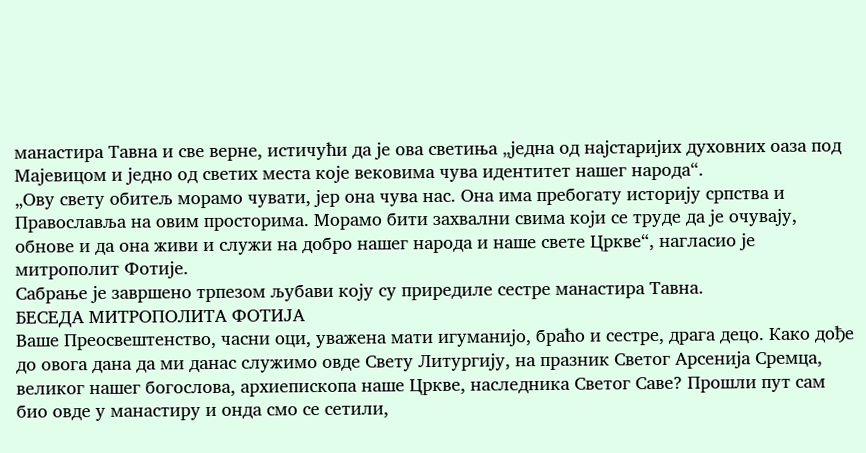манастира Тавна и све верне, истичући да је ова светиња „једна од најстаријих духовних оаза под Мајевицом и једно од светих места које вековима чува идентитет нашег народа“.
„Ову свету обитељ морамо чувати, јер она чува нас. Она има пребогату историју српства и Православља на овим просторима. Морамо бити захвални свима који се труде да је очувају, обнове и да она живи и служи на добро нашег народа и наше свете Цркве“, нагласио је митрополит Фотије.
Сабрање је завршено трпезом љубави коју су приредиле сестре манастира Тавна.
БЕСЕДА МИТРОПОЛИТА ФОТИЈА
Ваше Преосвештенство, часни оци, уважена мати игуманијо, браћо и сестре, драга децо. Како дође до овога дана да ми данас служимо овде Свету Литургију, на празник Светог Арсенија Сремца, великог нашег богослова, архиепископа наше Цркве, наследника Светог Саве? Прошли пут сам био овде у манастиру и онда смо се сетили,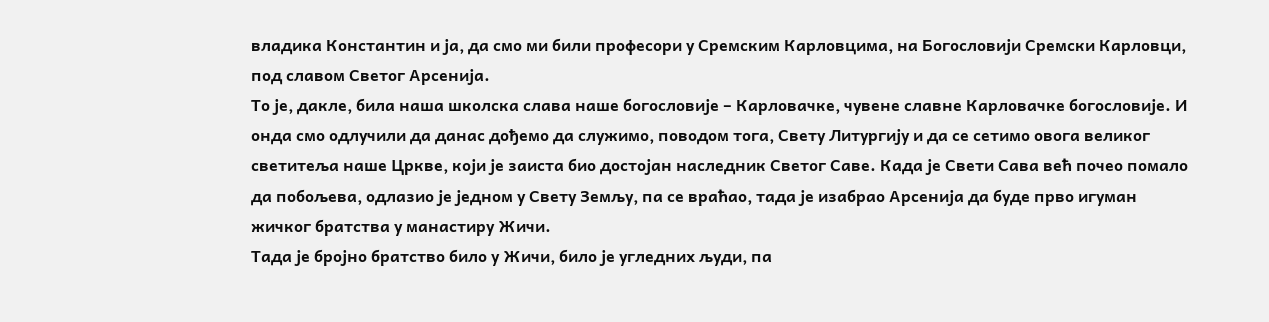владика Константин и ја, да смо ми били професори у Сремским Карловцима, на Богословији Сремски Карловци, под славом Светог Арсенија.
То је, дакле, била наша школска слава наше богословије – Карловачке, чувене славне Карловачке богословије. И онда смо одлучили да данас дођемо да служимо, поводом тога, Свету Литургију и да се сетимо овога великог светитеља наше Цркве, који је заиста био достојан наследник Светог Саве. Када је Свети Сава већ почео помало да побољева, одлазио је једном у Свету Земљу, па се враћао, тада је изабрао Арсенија да буде прво игуман жичког братства у манастиру Жичи.
Тада је бројно братство било у Жичи, било је угледних људи, па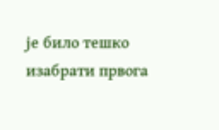је било тешко изабрати првога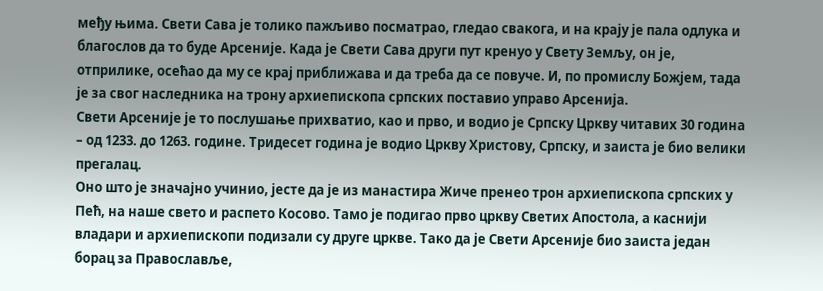међу њима. Свети Сава је толико пажљиво посматрао, гледао свакога, и на крају је пала одлука и благослов да то буде Арсеније. Када је Свети Сава други пут кренуо у Свету Земљу, он је, отприлике, осећао да му се крај приближава и да треба да се повуче. И, по промислу Божјем, тада је за свог наследника на трону архиепископа српских поставио управо Арсенија.
Свети Арсеније је то послушање прихватио, као и прво, и водио је Српску Цркву читавих 30 година – од 1233. до 1263. године. Тридесет година је водио Цркву Христову, Српску, и заиста је био велики прегалац.
Оно што је значајно учинио, јесте да је из манастира Жиче пренео трон архиепископа српских у Пећ, на наше свето и распето Косово. Тамо је подигао прво цркву Светих Апостола, а каснији владари и архиепископи подизали су друге цркве. Тако да је Свети Арсеније био заиста један борац за Православље,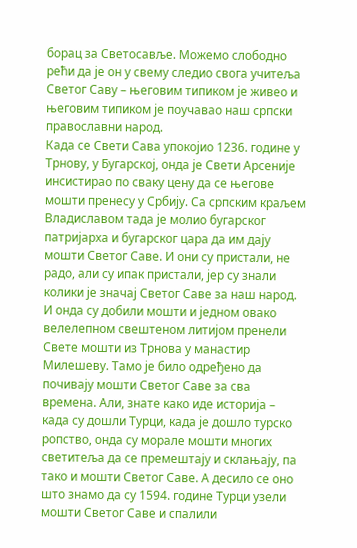борац за Светосавље. Можемо слободно рећи да је он у свему следио свога учитеља Светог Саву – његовим типиком је живео и његовим типиком је поучавао наш српски православни народ.
Када се Свети Сава упокојио 1236. године у Трнову, у Бугарској, онда је Свети Арсеније инсистирао по сваку цену да се његове мошти пренесу у Србију. Са српским краљем Владиславом тада је молио бугарског патријарха и бугарског цара да им дају мошти Светог Саве. И они су пристали, не радо, али су ипак пристали, јер су знали колики је значај Светог Саве за наш народ.
И онда су добили мошти и једном овако велелепном свештеном литијом пренели Свете мошти из Трнова у манастир Милешеву. Тамо је било одређено да почивају мошти Светог Саве за сва времена. Али, знате како иде историја – када су дошли Турци, када је дошло турско ропство, онда су морале мошти многих светитеља да се премештају и склањају, па тако и мошти Светог Саве. А десило се оно што знамо да су 1594. године Турци узели мошти Светог Саве и спалили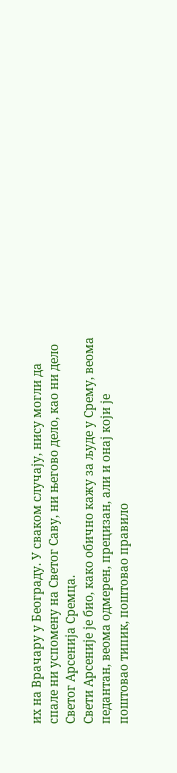их на Врачару у Београду. У сваком случају, нису могли да спале ни успомену на Светог Саву, ни његово дело, као ни дело Светог Арсенија Сремца.
Свети Арсеније је био, како обично кажу за људе у Срему, веома педантан, веома одмерен, прецизан, али и онај који је поштовао типик, поштовао правило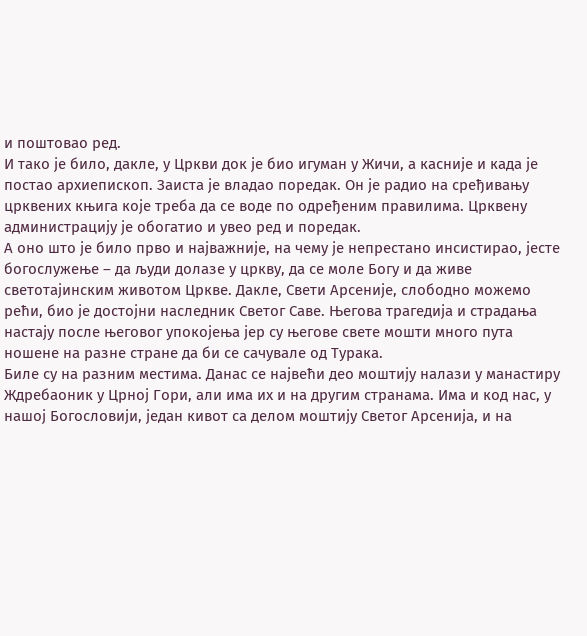и поштовао ред.
И тако је било, дакле, у Цркви док је био игуман у Жичи, а касније и када је постао архиепископ. Заиста је владао поредак. Он је радио на сређивању црквених књига које треба да се воде по одређеним правилима. Црквену администрацију је обогатио и увео ред и поредак.
А оно што је било прво и најважније, на чему је непрестано инсистирао, јесте богослужење – да људи долазе у цркву, да се моле Богу и да живе светотајинским животом Цркве. Дакле, Свети Арсеније, слободно можемо рећи, био је достојни наследник Светог Саве. Његова трагедија и страдања настају после његовог упокојења јер су његове свете мошти много пута ношене на разне стране да би се сачувале од Турака.
Биле су на разним местима. Данас се највећи део моштију налази у манастиру Ждребаоник у Црној Гори, али има их и на другим странама. Има и код нас, у нашој Богословији, један кивот са делом моштију Светог Арсенија, и на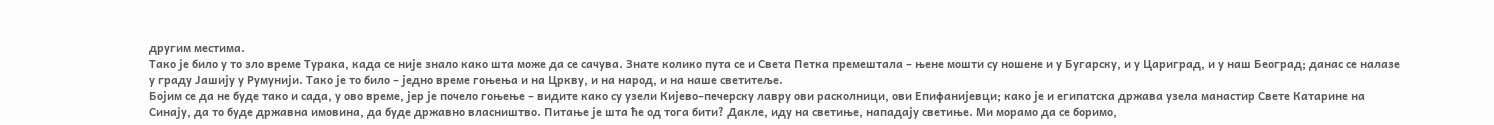другим местима.
Тако је било у то зло време Турака, када се није знало како шта може да се сачува. Знате колико пута се и Света Петка премештала – њене мошти су ношене и у Бугарску, и у Цариград, и у наш Београд; данас се налазе у граду Јашију у Румунији. Тако је то било – једно време гоњења и на Цркву, и на народ, и на наше светитеље.
Бојим се да не буде тако и сада, у ово време, јер је почело гоњење – видите како су узели Кијево–печерску лавру ови расколници, ови Епифанијевци; како је и египатска држава узела манастир Свете Катарине на Синају, да то буде државна имовина, да буде државно власништво. Питање је шта ће од тога бити? Дакле, иду на светиње, нападају светиње. Ми морамо да се боримо,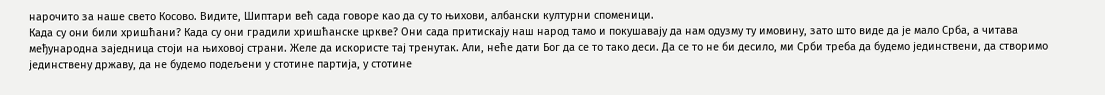нарочито за наше свето Косово. Видите, Шиптари већ сада говоре као да су то њихови, албански културни споменици.
Када су они били хришћани? Када су они градили хришћанске цркве? Они сада притискају наш народ тамо и покушавају да нам одузму ту имовину, зато што виде да је мало Срба, а читава међународна заједница стоји на њиховој страни. Желе да искористе тај тренутак. Али, неће дати Бог да се то тако деси. Да се то не би десило, ми Срби треба да будемо јединствени, да створимо јединствену државу, да не будемо подељени у стотине партија, у стотине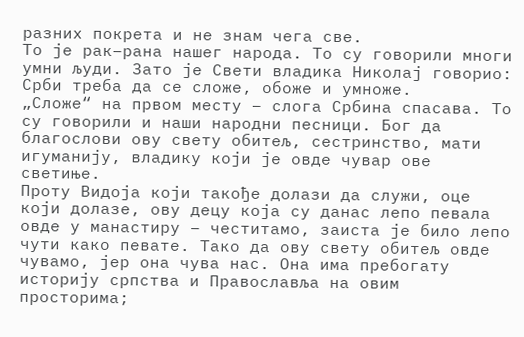разних покрета и не знам чега све.
То је рак–рана нашег народа. То су говорили многи умни људи. Зато је Свети владика Николај говорио: Срби треба да се сложе, обоже и умноже.
„Сложе“ на првом месту – слога Србина спасава. То су говорили и наши народни песници. Бог да благослови ову свету обитељ, сестринство, мати игуманију, владику који је овде чувар ове светиње.
Проту Видоја који такође долази да служи, оце који долазе, ову децу која су данас лепо певала овде у манастиру – честитамо, заиста је било лепо чути како певате. Тако да ову свету обитељ овде чувамо, јер она чува нас. Она има пребогату историју српства и Православља на овим просторима;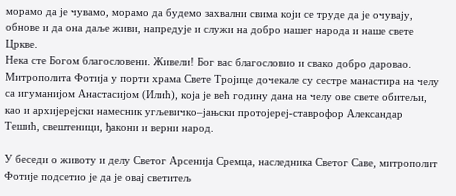морамо да је чувамо, морамо да будемо захвални свима који се труде да је очувају, обнове и да она даље живи, напредује и служи на добро нашег народа и наше свете Цркве.
Нека сте Богом благословени. Живели! Бог вас благословио и свако добро даровао.
Митрополита Фотија у порти храма Свете Тројице дочекале су сестре манастира на челу са игуманијом Анастасијом (Илић), која је већ годину дана на челу ове свете обитељи, као и архијерејски намесник угљевичко–јањски протојереј-ставрофор Александар Тешић, свештеници, ђакони и верни народ.

У беседи о животу и делу Светог Арсенија Сремца, наследника Светог Саве, митрополит Фотије подсетио је да је овај светитељ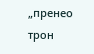„пренео трон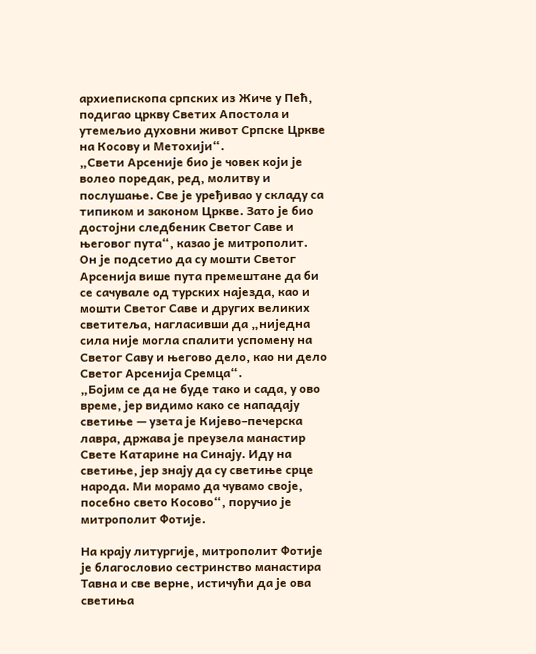архиепископа српских из Жиче у Пећ, подигао цркву Светих Апостола и утемељио духовни живот Српске Цркве на Косову и Метохији“.
„Свети Арсеније био је човек који је волео поредак, ред, молитву и послушање. Све је уређивао у складу са типиком и законом Цркве. Зато је био достојни следбеник Светог Саве и његовог пута“, казао је митрополит.
Он је подсетио да су мошти Светог Арсенија више пута премештане да би се сачувале од турских најезда, као и мошти Светог Саве и других великих светитеља, нагласивши да „ниједна сила није могла спалити успомену на Светог Саву и његово дело, као ни дело Светог Арсенија Сремца“.
„Бојим се да не буде тако и сада, у ово време, јер видимо како се нападају светиње — узета је Кијево–печерска лавра, држава је преузела манастир Свете Катарине на Синају. Иду на светиње, јер знају да су светиње срце народа. Ми морамо да чувамо своје, посебно свето Косово“, поручио је митрополит Фотије.

На крају литургије, митрополит Фотије је благословио сестринство манастира Тавна и све верне, истичући да је ова светиња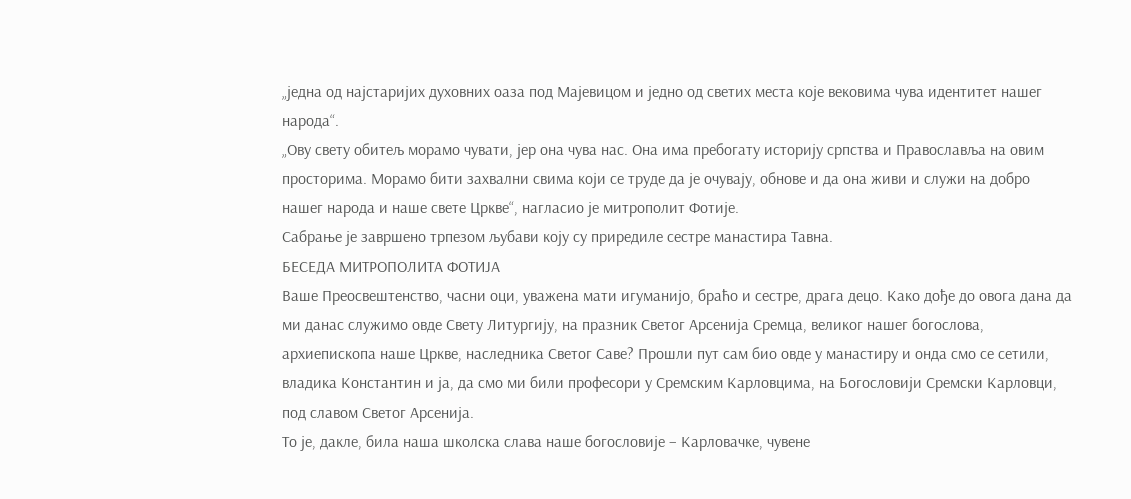„једна од најстаријих духовних оаза под Мајевицом и једно од светих места које вековима чува идентитет нашег народа“.
„Ову свету обитељ морамо чувати, јер она чува нас. Она има пребогату историју српства и Православља на овим просторима. Морамо бити захвални свима који се труде да је очувају, обнове и да она живи и служи на добро нашег народа и наше свете Цркве“, нагласио је митрополит Фотије.
Сабрање је завршено трпезом љубави коју су приредиле сестре манастира Тавна.
БЕСЕДА МИТРОПОЛИТА ФОТИЈА
Ваше Преосвештенство, часни оци, уважена мати игуманијо, браћо и сестре, драга децо. Како дође до овога дана да ми данас служимо овде Свету Литургију, на празник Светог Арсенија Сремца, великог нашег богослова, архиепископа наше Цркве, наследника Светог Саве? Прошли пут сам био овде у манастиру и онда смо се сетили, владика Константин и ја, да смо ми били професори у Сремским Карловцима, на Богословији Сремски Карловци, под славом Светог Арсенија.
То је, дакле, била наша школска слава наше богословије – Карловачке, чувене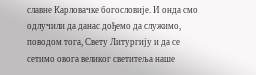славне Карловачке богословије. И онда смо одлучили да данас дођемо да служимо, поводом тога, Свету Литургију и да се сетимо овога великог светитеља наше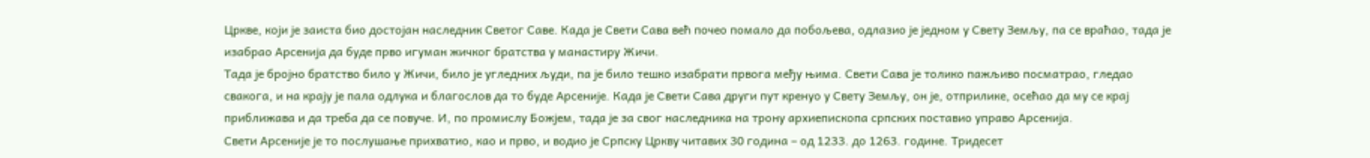Цркве, који је заиста био достојан наследник Светог Саве. Када је Свети Сава већ почео помало да побољева, одлазио је једном у Свету Земљу, па се враћао, тада је изабрао Арсенија да буде прво игуман жичког братства у манастиру Жичи.
Тада је бројно братство било у Жичи, било је угледних људи, па је било тешко изабрати првога међу њима. Свети Сава је толико пажљиво посматрао, гледао свакога, и на крају је пала одлука и благослов да то буде Арсеније. Када је Свети Сава други пут кренуо у Свету Земљу, он је, отприлике, осећао да му се крај приближава и да треба да се повуче. И, по промислу Божјем, тада је за свог наследника на трону архиепископа српских поставио управо Арсенија.
Свети Арсеније је то послушање прихватио, као и прво, и водио је Српску Цркву читавих 30 година – од 1233. до 1263. године. Тридесет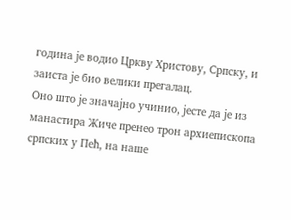година је водио Цркву Христову, Српску, и заиста је био велики прегалац.
Оно што је значајно учинио, јесте да је из манастира Жиче пренео трон архиепископа српских у Пећ, на наше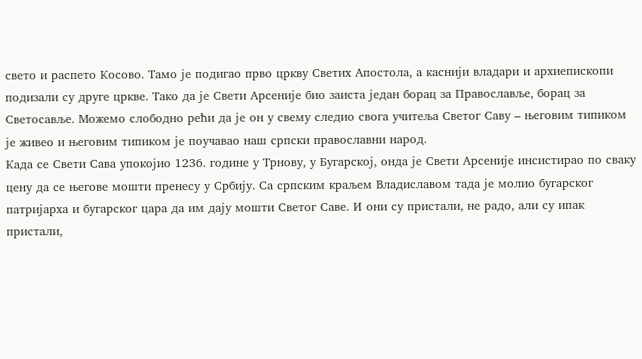свето и распето Косово. Тамо је подигао прво цркву Светих Апостола, а каснији владари и архиепископи подизали су друге цркве. Тако да је Свети Арсеније био заиста један борац за Православље, борац за Светосавље. Можемо слободно рећи да је он у свему следио свога учитеља Светог Саву – његовим типиком је живео и његовим типиком је поучавао наш српски православни народ.
Када се Свети Сава упокојио 1236. године у Трнову, у Бугарској, онда је Свети Арсеније инсистирао по сваку цену да се његове мошти пренесу у Србију. Са српским краљем Владиславом тада је молио бугарског патријарха и бугарског цара да им дају мошти Светог Саве. И они су пристали, не радо, али су ипак пристали,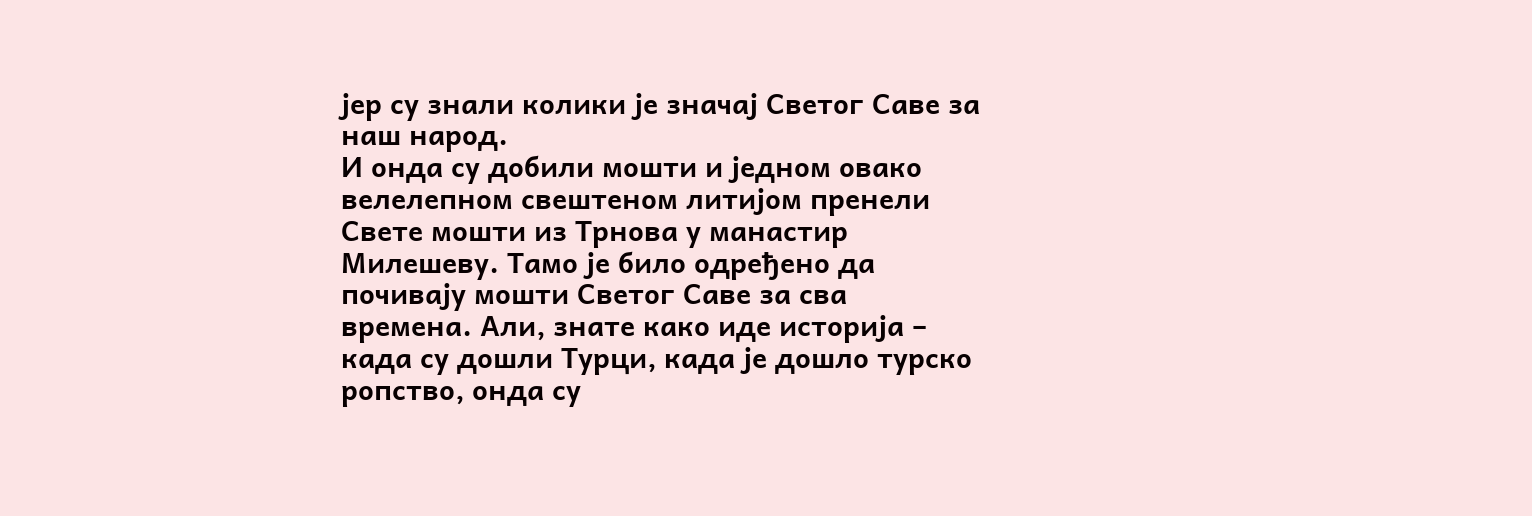јер су знали колики је значај Светог Саве за наш народ.
И онда су добили мошти и једном овако велелепном свештеном литијом пренели Свете мошти из Трнова у манастир Милешеву. Тамо је било одређено да почивају мошти Светог Саве за сва времена. Али, знате како иде историја – када су дошли Турци, када је дошло турско ропство, онда су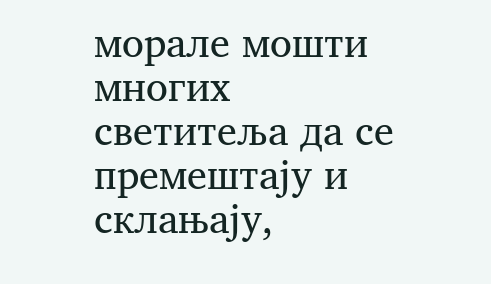морале мошти многих светитеља да се премештају и склањају,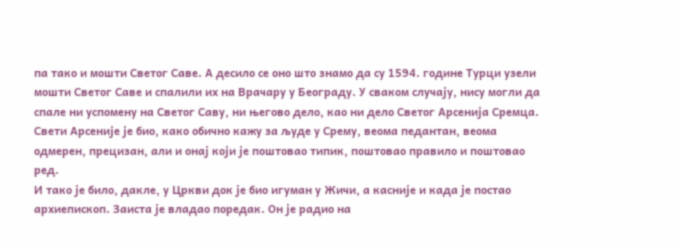па тако и мошти Светог Саве. А десило се оно што знамо да су 1594. године Турци узели мошти Светог Саве и спалили их на Врачару у Београду. У сваком случају, нису могли да спале ни успомену на Светог Саву, ни његово дело, као ни дело Светог Арсенија Сремца.
Свети Арсеније је био, како обично кажу за људе у Срему, веома педантан, веома одмерен, прецизан, али и онај који је поштовао типик, поштовао правило и поштовао ред.
И тако је било, дакле, у Цркви док је био игуман у Жичи, а касније и када је постао архиепископ. Заиста је владао поредак. Он је радио на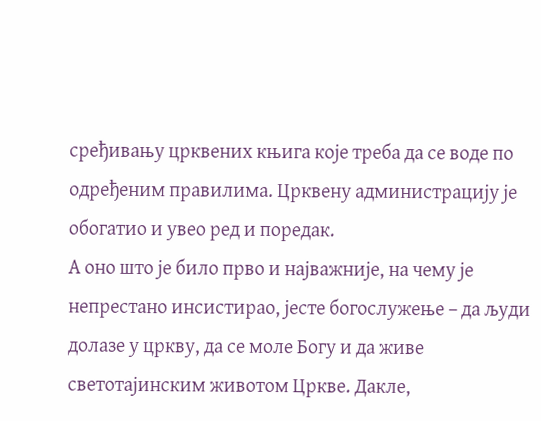сређивању црквених књига које треба да се воде по одређеним правилима. Црквену администрацију је обогатио и увео ред и поредак.
А оно што је било прво и најважније, на чему је непрестано инсистирао, јесте богослужење – да људи долазе у цркву, да се моле Богу и да живе светотајинским животом Цркве. Дакле,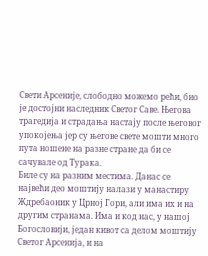Свети Арсеније, слободно можемо рећи, био је достојни наследник Светог Саве. Његова трагедија и страдања настају после његовог упокојења јер су његове свете мошти много пута ношене на разне стране да би се сачувале од Турака.
Биле су на разним местима. Данас се највећи део моштију налази у манастиру Ждребаоник у Црној Гори, али има их и на другим странама. Има и код нас, у нашој Богословији, један кивот са делом моштију Светог Арсенија, и на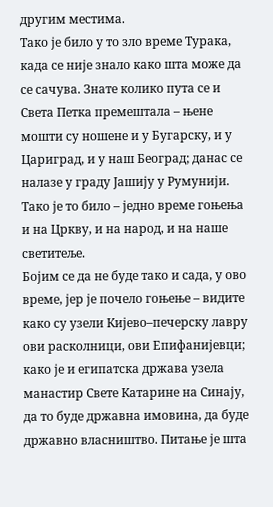другим местима.
Тако је било у то зло време Турака, када се није знало како шта може да се сачува. Знате колико пута се и Света Петка премештала – њене мошти су ношене и у Бугарску, и у Цариград, и у наш Београд; данас се налазе у граду Јашију у Румунији. Тако је то било – једно време гоњења и на Цркву, и на народ, и на наше светитеље.
Бојим се да не буде тако и сада, у ово време, јер је почело гоњење – видите како су узели Кијево–печерску лавру ови расколници, ови Епифанијевци; како је и египатска држава узела манастир Свете Катарине на Синају, да то буде државна имовина, да буде државно власништво. Питање је шта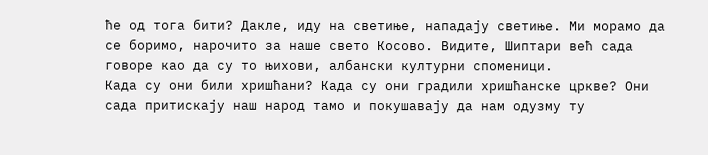ће од тога бити? Дакле, иду на светиње, нападају светиње. Ми морамо да се боримо, нарочито за наше свето Косово. Видите, Шиптари већ сада говоре као да су то њихови, албански културни споменици.
Када су они били хришћани? Када су они градили хришћанске цркве? Они сада притискају наш народ тамо и покушавају да нам одузму ту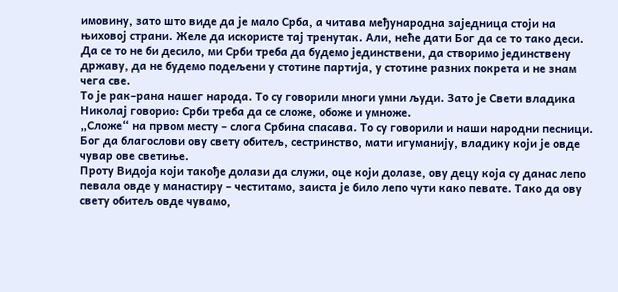имовину, зато што виде да је мало Срба, а читава међународна заједница стоји на њиховој страни. Желе да искористе тај тренутак. Али, неће дати Бог да се то тако деси. Да се то не би десило, ми Срби треба да будемо јединствени, да створимо јединствену државу, да не будемо подељени у стотине партија, у стотине разних покрета и не знам чега све.
То је рак–рана нашег народа. То су говорили многи умни људи. Зато је Свети владика Николај говорио: Срби треба да се сложе, обоже и умноже.
„Сложе“ на првом месту – слога Србина спасава. То су говорили и наши народни песници. Бог да благослови ову свету обитељ, сестринство, мати игуманију, владику који је овде чувар ове светиње.
Проту Видоја који такође долази да служи, оце који долазе, ову децу која су данас лепо певала овде у манастиру – честитамо, заиста је било лепо чути како певате. Тако да ову свету обитељ овде чувамо,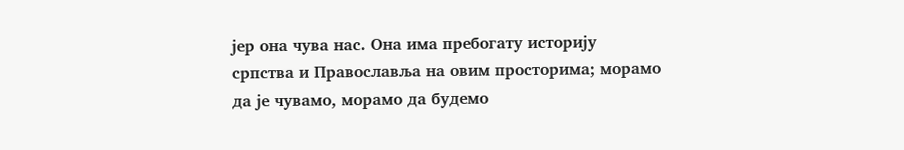јер она чува нас. Она има пребогату историју српства и Православља на овим просторима; морамо да је чувамо, морамо да будемо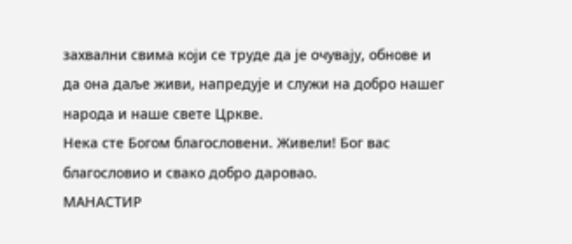захвални свима који се труде да је очувају, обнове и да она даље живи, напредује и служи на добро нашег народа и наше свете Цркве.
Нека сте Богом благословени. Живели! Бог вас благословио и свако добро даровао.
МАНАСТИР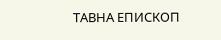ТАВНА ЕПИСКОП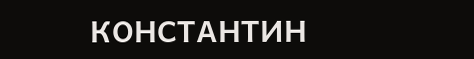КОНСТАНТИН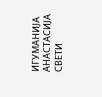ИГУМАНИЈА АНАСТАСИЈА СВЕТИ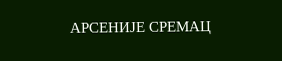АРСЕНИЈЕ СРЕМАЦ